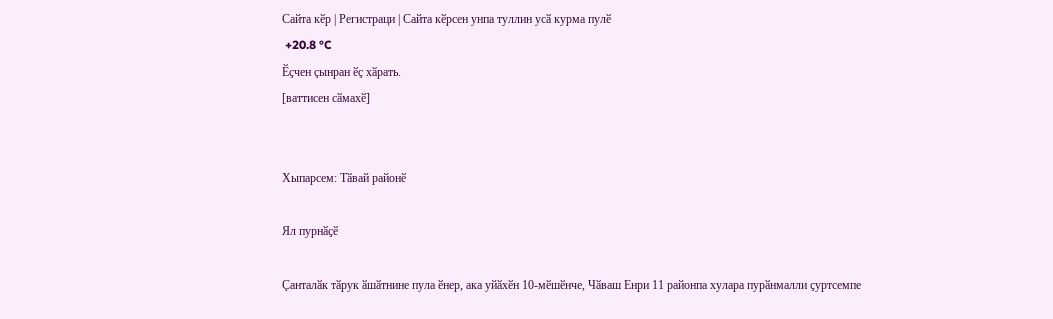Сайта кӗр | Регистраци | Сайта кӗрсен унпа туллин усӑ курма пулӗ
 +20.8 °C
Ӗҫчен ҫынран ӗҫ хӑрать.
[ваттисен сӑмахӗ]


Хыпарсем: Тӑвай районӗ

Ял пурнӑҫӗ

Ҫанталӑк тӑрук ӑшӑтнине пула ӗнер, ака уйӑхӗн 10-мӗшӗнче, Чӑваш Енри 11 районпа хулара пурӑнмалли ҫуртсемпе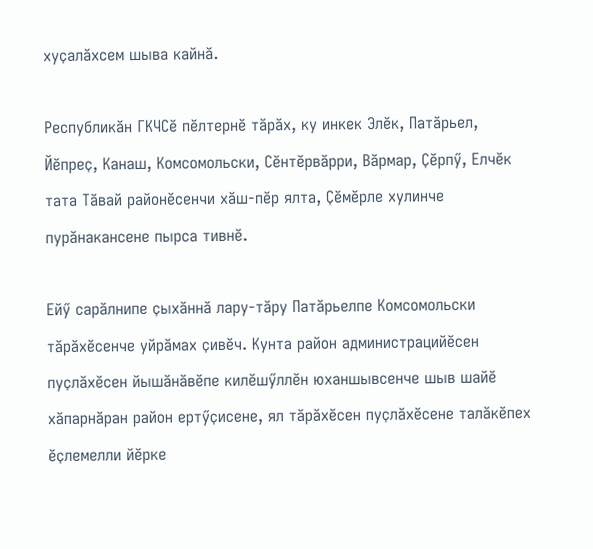хуҫалӑхсем шыва кайнӑ.

Республикӑн ГКЧСӗ пӗлтернӗ тӑрӑх, ку инкек Элӗк, Патӑрьел, Йӗпреҫ, Канаш, Комсомольски, Сӗнтӗрвӑрри, Вӑрмар, Ҫӗрпӳ, Елчӗк тата Тӑвай районӗсенчи хӑш-пӗр ялта, Ҫӗмӗрле хулинче пурӑнакансене пырса тивнӗ.

Ейӳ сарӑлнипе ҫыхӑннӑ лару-тӑру Патӑрьелпе Комсомольски тӑрӑхӗсенче уйрӑмах ҫивӗч. Кунта район администрацийӗсен пуҫлӑхӗсен йышӑнӑвӗпе килӗшӳллӗн юханшывсенче шыв шайӗ хӑпарнӑран район ертӳҫисене, ял тӑрӑхӗсен пуҫлӑхӗсене талӑкӗпех ӗҫлемелли йӗрке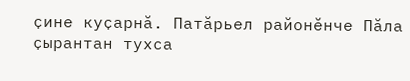ҫине куҫарнӑ. Патӑрьел районӗнче Пӑла ҫырантан тухса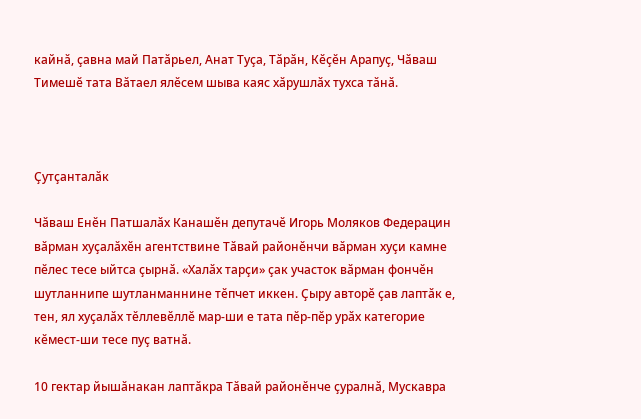кайнӑ, ҫавна май Патӑрьел, Анат Туҫа, Тӑрӑн, Кӗҫӗн Арапуҫ, Чӑваш Тимешӗ тата Вӑтаел ялӗсем шыва каяс хӑрушлӑх тухса тӑнӑ.



Ҫутҫанталӑк

Чӑваш Енӗн Патшалӑх Канашӗн депутачӗ Игорь Моляков Федерацин вӑрман хуҫалӑхӗн агентствине Тӑвай районӗнчи вӑрман хуҫи камне пӗлес тесе ыйтса ҫырнӑ. «Халӑх тарҫи» ҫак участок вӑрман фончӗн шутланнипе шутланманнине тӗпчет иккен. Ҫыру авторӗ ҫав лаптӑк е, тен, ял хуҫалӑх тӗллевӗллӗ мар-ши е тата пӗр-пӗр урӑх категорие кӗмест-ши тесе пуҫ ватнӑ.

10 гектар йышӑнакан лаптӑкра Тӑвай районӗнче ҫуралнӑ, Мускавра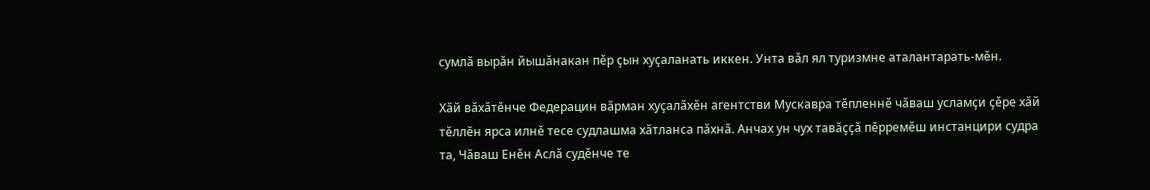сумлӑ вырӑн йышӑнакан пӗр ҫын хуҫаланать иккен. Унта вӑл ял туризмне аталантарать-мӗн.

Хӑй вӑхӑтӗнче Федерацин вӑрман хуҫалӑхӗн агентстви Мускавра тӗпленнӗ чӑваш усламҫи ҫӗре хӑй тӗллӗн ярса илнӗ тесе судлашма хӑтланса пӑхнӑ. Анчах ун чух тавӑҫҫӑ пӗрремӗш инстанцири судра та, Чӑваш Енӗн Аслӑ судӗнче те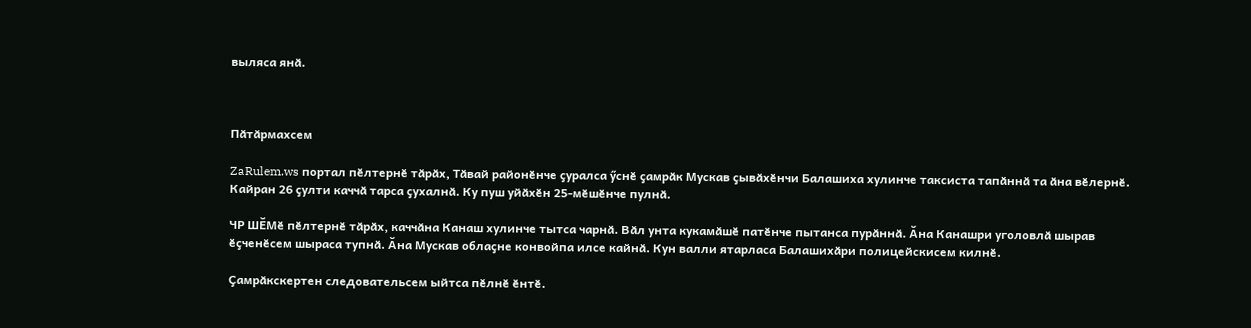выляса янӑ.



Пӑтӑрмахсем

ZaRulem.ws портал пӗлтернӗ тӑрӑх, Тӑвай районӗнче ҫуралса ӳснӗ ҫамрӑк Мускав ҫывӑхӗнчи Балашиха хулинче таксиста тапӑннӑ та ӑна вӗлернӗ. Кайран 26 ҫулти каччӑ тарса ҫухалнӑ. Ку пуш уйӑхӗн 25-мӗшӗнче пулнӑ.

ЧР ШӖМӗ пӗлтернӗ тӑрӑх, каччӑна Канаш хулинче тытса чарнӑ. Вӑл унта кукамӑшӗ патӗнче пытанса пурӑннӑ. Ӑна Канашри уголовлӑ шырав ӗҫченӗсем шыраса тупнӑ. Ӑна Мускав облаҫне конвойпа илсе кайнӑ. Кун валли ятарласа Балашихӑри полицейскисем килнӗ.

Ҫамрӑкскертен следовательсем ыйтса пӗлнӗ ӗнтӗ.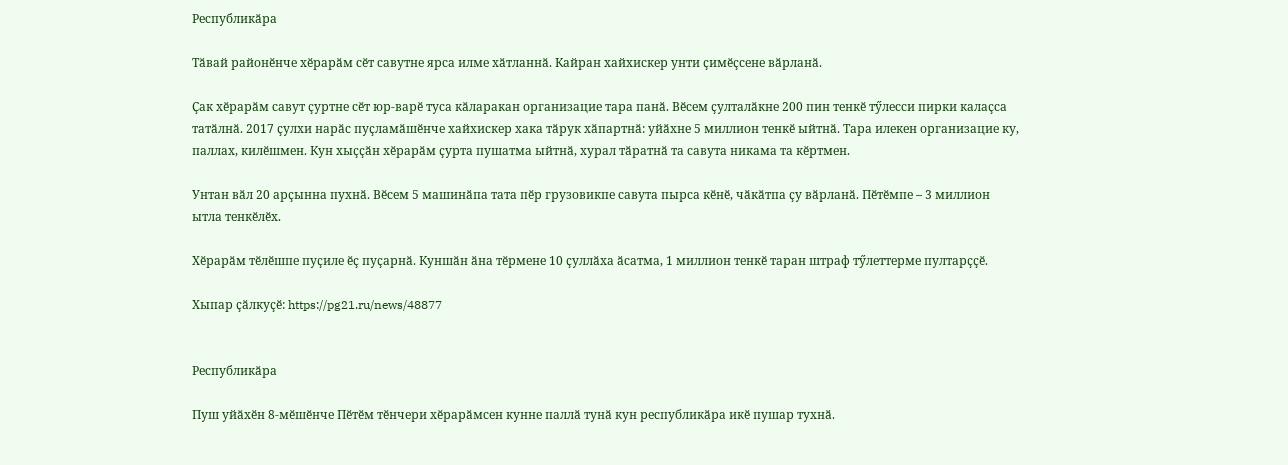Республикӑра

Тӑвай районӗнче хӗрарӑм сӗт савутне ярса илме хӑтланнӑ. Кайран хайхискер унти ҫимӗҫсене вӑрланӑ.

Ҫак хӗрарӑм савут ҫуртне сӗт юр-варӗ туса кӑларакан организацие тара панӑ. Вӗсем ҫулталӑкне 200 пин тенкӗ тӳлесси пирки калаҫса татӑлнӑ. 2017 ҫулхи нарӑс пуҫламӑшӗнче хайхискер хака тӑрук хӑпартнӑ: уйӑхне 5 миллион тенкӗ ыйтнӑ. Тара илекен организацие ку, паллах, килӗшмен. Кун хыҫҫӑн хӗрарӑм ҫурта пушатма ыйтнӑ, хурал тӑратнӑ та савута никама та кӗртмен.

Унтан вӑл 20 арҫынна пухнӑ. Вӗсем 5 машинӑпа тата пӗр грузовикпе савута пырса кӗнӗ, чӑкӑтпа ҫу вӑрланӑ. Пӗтӗмпе – 3 миллион ытла тенкӗлӗх.

Хӗрарӑм тӗлӗшпе пуҫиле ӗҫ пуҫарнӑ. Куншӑн ӑна тӗрмене 10 ҫуллӑха ӑсатма, 1 миллион тенкӗ таран штраф тӳлеттерме пултарҫҫӗ.

Хыпар ҫӑлкуҫӗ: https://pg21.ru/news/48877


Республикӑра

Пуш уйӑхӗн 8-мӗшӗнче Пӗтӗм тӗнчери хӗрарӑмсен кунне паллӑ тунӑ кун республикӑра икӗ пушар тухнӑ.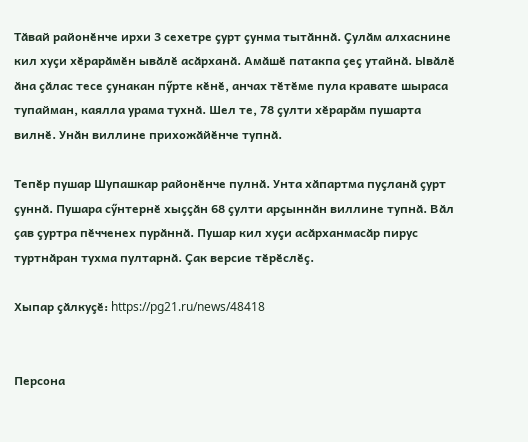Тӑвай районӗнче ирхи 3 сехетре ҫурт ҫунма тытӑннӑ. Ҫулӑм алхаснине кил хуҫи хӗрарӑмӗн ывӑлӗ асӑрханӑ. Амӑшӗ патакпа ҫеҫ утайнӑ. Ывӑлӗ ӑна ҫӑлас тесе ҫунакан пӳрте кӗнӗ, анчах тӗтӗме пула кравате шыраса тупайман, каялла урама тухнӑ. Шел те, 78 ҫулти хӗрарӑм пушарта вилнӗ. Унӑн виллине прихожӑйӗнче тупнӑ.

Тепӗр пушар Шупашкар районӗнче пулнӑ. Унта хӑпартма пуҫланӑ ҫурт ҫуннӑ. Пушара сӳнтернӗ хыҫҫӑн 68 ҫулти арҫыннӑн виллине тупнӑ. Вӑл ҫав ҫуртра пӗчченех пурӑннӑ. Пушар кил хуҫи асӑрханмасӑр пирус туртнӑран тухма пултарнӑ. Ҫак версие тӗрӗслӗҫ.

Хыпар ҫӑлкуҫӗ: https://pg21.ru/news/48418


Персона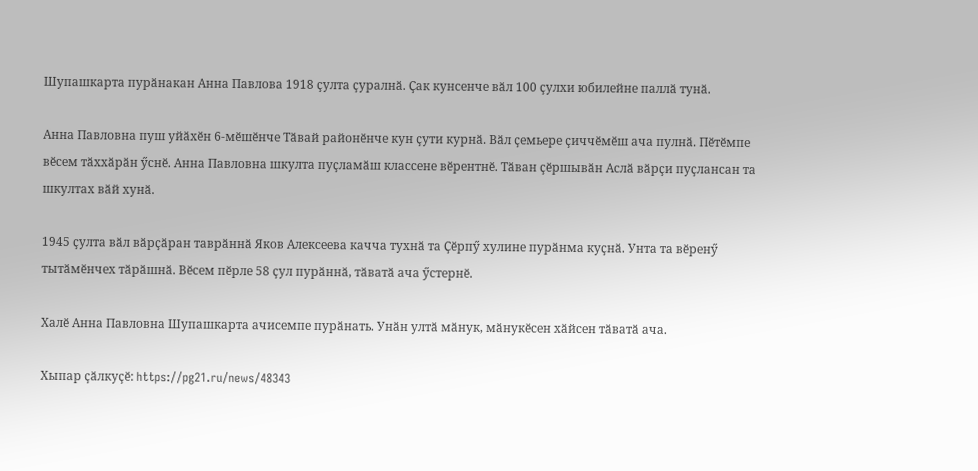Шупашкарта пурӑнакан Анна Павлова 1918 ҫулта ҫуралнӑ. Ҫак кунсенче вӑл 100 ҫулхи юбилейне паллӑ тунӑ.

Анна Павловна пуш уйӑхӗн 6-мӗшӗнче Тӑвай районӗнче кун ҫути курнӑ. Вӑл ҫемьере ҫиччӗмӗш ача пулнӑ. Пӗтӗмпе вӗсем тӑххӑрӑн ӳснӗ. Анна Павловна шкулта пуҫламӑш классене вӗрентнӗ. Тӑван ҫӗршывӑн Аслӑ вӑрҫи пуҫлансан та шкултах вӑй хунӑ.

1945 ҫулта вӑл вӑрҫӑран таврӑннӑ Яков Алексеева качча тухнӑ та Ҫӗрпӳ хулине пурӑнма куҫнӑ. Унта та вӗренӳ тытӑмӗнчех тӑрӑшнӑ. Вӗсем пӗрле 58 ҫул пурӑннӑ, тӑватӑ ача ӳстернӗ.

Халӗ Анна Павловна Шупашкарта ачисемпе пурӑнать. Унӑн ултӑ мӑнук, мӑнукӗсен хӑйсен тӑватӑ ача.

Хыпар ҫӑлкуҫӗ: https://pg21.ru/news/48343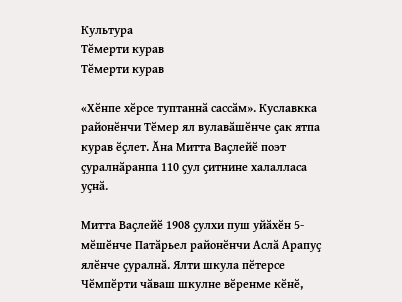Культура
Тӗмерти курав
Тӗмерти курав

«Хӗнпе хӗрсе туптаннӑ сассӑм». Куславкка районӗнчи Тӗмер ял вулавӑшӗнче ҫак ятпа курав ӗҫлет. Ӑна Митта Ваҫлейӗ поэт ҫуралнӑранпа 110 ҫул ҫитнине халалласа уҫнӑ.

Митта Ваҫлейӗ 1908 ҫулхи пуш уйӑхӗн 5-мӗшӗнче Патӑрьел районӗнчи Аслӑ Арапуҫ ялӗнче ҫуралнӑ. Ялти шкула пӗтерсе Чӗмпӗрти чӑваш шкулне вӗренме кӗнӗ,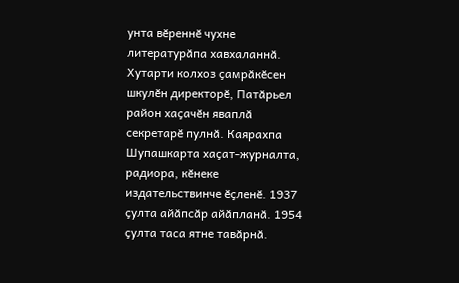унта вӗреннӗ чухне литературӑпа хавхаланнӑ. Хутарти колхоз ҫамрӑкӗсен шкулӗн директорӗ, Патӑрьел район хаҫачӗн яваплӑ секретарӗ пулнӑ. Каярахпа Шупашкарта хаҫат-журналта, радиора, кӗнеке издательствинче ӗҫленӗ. 1937 ҫулта айӑпсӑр айӑпланӑ. 1954 ҫулта таса ятне тавӑрнӑ.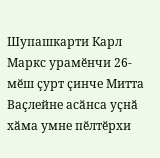Шупашкарти Карл Маркс урамӗнчи 26-мӗш ҫурт ҫинче Митта Ваҫлейне асӑнса уҫнӑ хӑма умне пӗлтӗрхи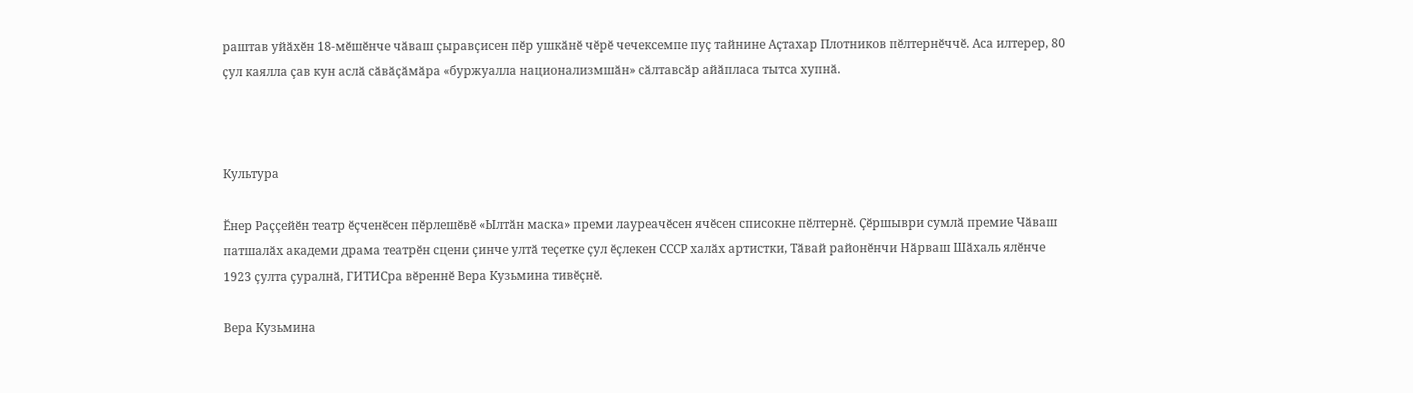раштав уйӑхӗн 18-мӗшӗнче чӑваш ҫыравҫисен пӗр ушкӑнӗ чӗрӗ чечексемпе пуҫ тайнине Аҫтахар Плотников пӗлтернӗччӗ. Аса илтерер, 80 ҫул каялла ҫав кун аслӑ сӑвӑҫӑмӑра «буржуалла национализмшӑн» сӑлтавсӑр айӑпласа тытса хупнӑ.



Культура

Ӗнер Раҫҫейӗн театр ӗҫченӗсен пӗрлешӗвӗ «Ылтӑн маска» преми лауреачӗсен ячӗсен списокне пӗлтернӗ. Ҫӗршыври сумлӑ премие Чӑваш патшалӑх академи драма театрӗн сцени ҫинче ултӑ теҫетке ҫул ӗҫлекен СССР халӑх артистки, Тӑвай районӗнчи Нӑрваш Шӑхаль ялӗнче 1923 ҫулта ҫуралнӑ, ГИТИСра вӗреннӗ Вера Кузьмина тивӗҫнӗ.

Вера Кузьмина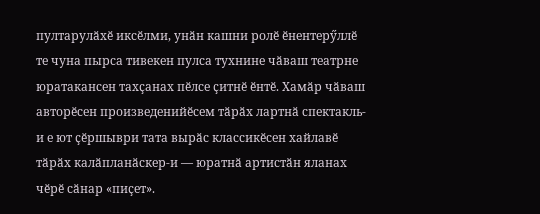пултарулӑхӗ иксӗлми, унӑн кашни ролӗ ӗнентерӳллӗ те чуна пырса тивекен пулса тухнине чӑваш театрне юратакансен тахҫанах пӗлсе ҫитнӗ ӗнтӗ. Хамӑр чӑваш авторӗсен произведенийӗсем тӑрӑх лартнӑ спектакль-и е ют ҫӗршыври тата вырӑс классикӗсен хайлавӗ тӑрӑх калӑпланӑскер-и — юратнӑ артистӑн яланах чӗрӗ сӑнар «пиҫет».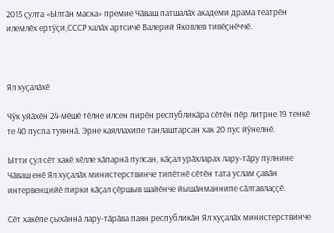2015 ҫулта «Ылтӑн маска» премие Чӑваш патшалӑх академи драма театрӗн илемлӗх ертӳҫи,СССР халӑх артсичӗ Валерий Яковлев тивӗҫнӗччӗ.



Ял хуҫалӑхӗ

Чӳк уйӑхӗн 24-мӗшӗ тӗлне илсен пирӗн республикӑра сӗтӗн пӗр литрне 19 тенкӗ те 40 пуспа туяннӑ. Эрне каяллахипе танлаштарсан хак 20 пус йӳнелнӗ.

Ытти ҫул сӗт хакӗ хӗлле хӑпарнӑ пулсан, кӑҫал урӑхларах лару-тӑру пулнине Чӑваш енӗ Ял хуҫалӑх министерствинче типӗтнӗ сӗтӗн тата услам ҫавӑн интервенцийӗ пирки кӑҫал ҫӗршыв шайӗнче йышӑнманнипе сӑлтавлаҫҫӗ.

Сӗт хакӗпе ҫыхӑннӑ лару-тӑрӑва паян республикӑн Ял хуҫалӑх министерствинче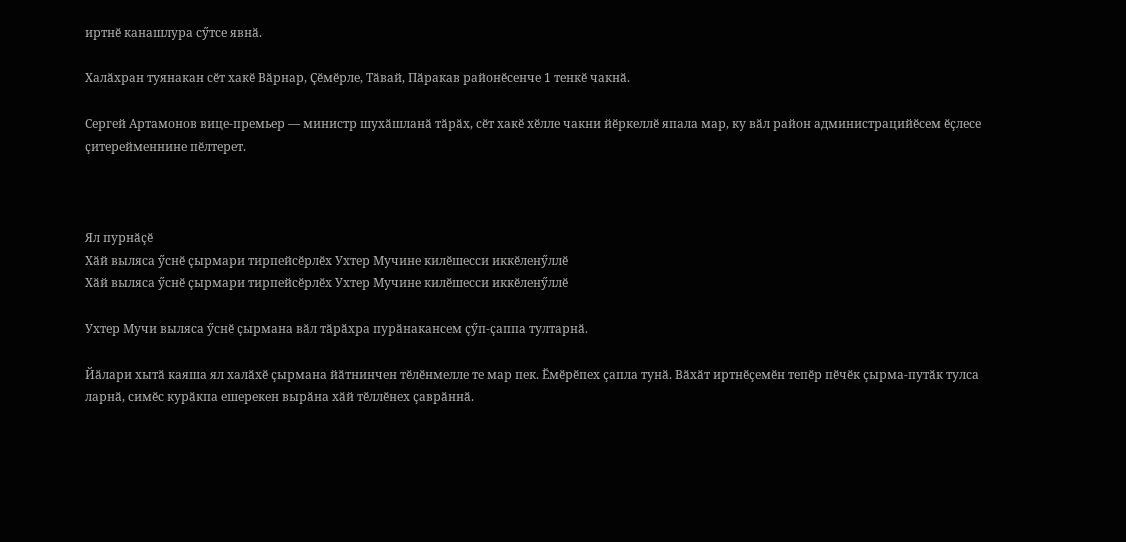иртнӗ канашлура сӳтсе явнӑ.

Халӑхран туянакан сӗт хакӗ Вӑрнар, Ҫӗмӗрле, Тӑвай, Пӑракав районӗсенче 1 тенкӗ чакнӑ.

Сергей Артамонов вице-премьер — министр шухӑшланӑ тӑрӑх, сӗт хакӗ хӗлле чакни йӗркеллӗ япала мар, ку вӑл район администрацийӗсем ӗҫлесе ҫитерейменнине пӗлтерет.



Ял пурнӑҫӗ
Хӑй выляса ӳснӗ ҫырмари тирпейсӗрлӗх Ухтер Мучине килӗшесси иккӗленӳллӗ
Хӑй выляса ӳснӗ ҫырмари тирпейсӗрлӗх Ухтер Мучине килӗшесси иккӗленӳллӗ

Ухтер Мучи выляса ӳснӗ ҫырмана вӑл тӑрӑхра пурӑнакансем ҫӳп-ҫаппа тултарнӑ.

Йӑлари хытӑ каяша ял халӑхӗ ҫырмана йӑтнинчен тӗлӗнмелле те мар пек. Ӗмӗрӗпех ҫапла тунӑ. Вӑхӑт иртнӗҫемӗн тепӗр пӗчӗк ҫырма-путӑк тулса ларнӑ, симӗс курӑкпа ешерекен вырӑна хӑй тӗллӗнех ҫаврӑннӑ.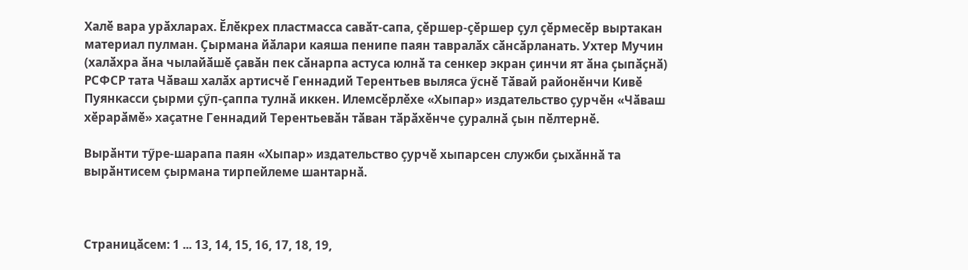Халӗ вара урӑхларах. Ӗлӗкрех пластмасса савӑт-сапа, ҫӗршер-ҫӗршер ҫул ҫӗрмесӗр выртакан материал пулман. Ҫырмана йӑлари каяша пенипе паян тавралӑх сӑнсӑрланать. Ухтер Мучин (халӑхра ӑна чылайӑшӗ ҫавӑн пек сӑнарпа астуса юлнӑ та сенкер экран ҫинчи ят ӑна ҫыпӑҫнӑ) РСФСР тата Чӑваш халӑх артисчӗ Геннадий Терентьев выляса ӳснӗ Тӑвай районӗнчи Кивӗ Пуянкасси ҫырми ҫӳп-ҫаппа тулнӑ иккен. Илемсӗрлӗхе «Хыпар» издательство ҫурчӗн «Чӑваш хӗрарӑмӗ» хаҫатне Геннадий Терентьевӑн тӑван тӑрӑхӗнче ҫуралнӑ ҫын пӗлтернӗ.

Вырӑнти тӳре-шарапа паян «Хыпар» издательство ҫурчӗ хыпарсен служби ҫыхӑннӑ та вырӑнтисем ҫырмана тирпейлеме шантарнӑ.



Страницӑсем: 1 ... 13, 14, 15, 16, 17, 18, 19,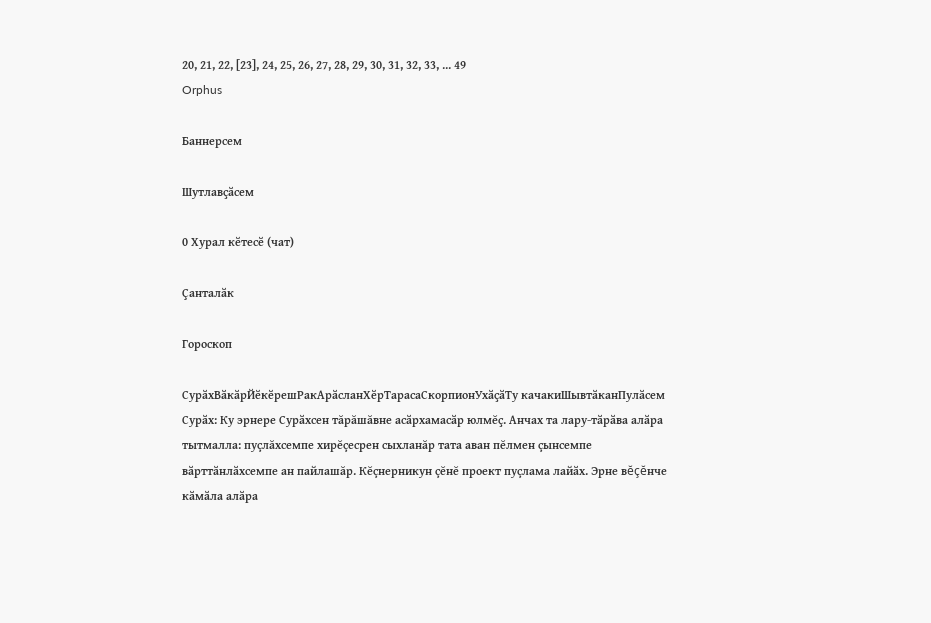20, 21, 22, [23], 24, 25, 26, 27, 28, 29, 30, 31, 32, 33, ... 49
Orphus

Баннерсем

Шутлавҫӑсем

0 Хурал кӗтесӗ (чат)

Ҫанталӑк

Гороскоп

СурӑхВӑкӑрЙӗкӗрешРакАрӑсланХӗрТарасаСкорпионУхӑҫӑТу качакиШывтӑканПулӑсем
Сурӑх: Ку эрнере Сурӑхсен тăрăшăвне асӑрхамасӑр юлмĕҫ. Анчах та лару-тӑрӑва алӑра тытмалла: пуçлăхсемпе хирĕçесрен сыхланăр тата аван пĕлмен çынсемпе вӑрттӑнлӑхсемпе ан пайлашăр. Кĕçнерникун çĕнĕ проект пуçлама лайӑх. Эрне вĕçĕнче кӑмӑла алӑра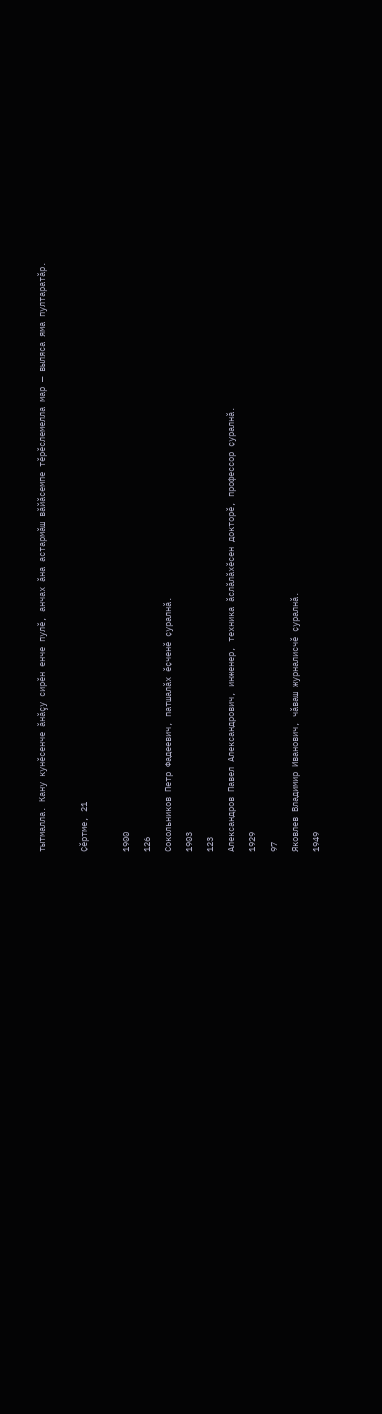тытмалла. Кану кунӗсенче ăнăçу сирĕн енче пулĕ, анчах ăна астармӑш вăйӑсемпе тĕрĕслемелла мар — выляса яма пултаратăр.

Ҫӗртме, 21

1900
126
Сокольников Петр Фадеевич, патшалӑх ӗҫченӗ ҫуралнӑ.
1903
123
Александров Павел Александрович, инженер, техника ӑслӑлӑхӗсен докторӗ, профессор ҫуралнӑ.
1929
97
Яковлев Владимир Иванович, чӑваш журналисчӗ ҫуралнӑ.
1949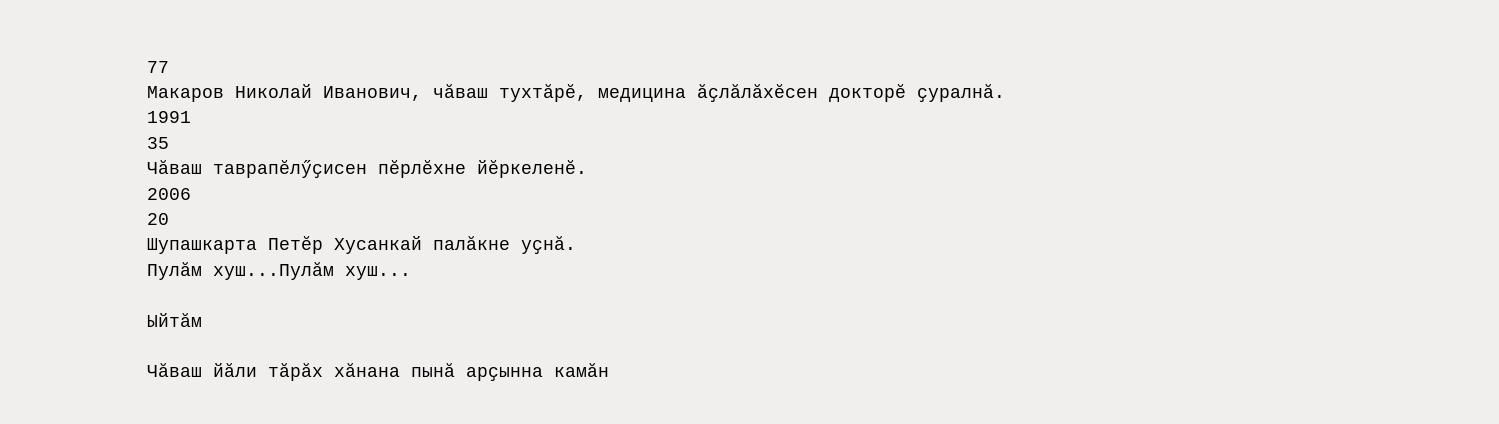77
Макаров Николай Иванович, чӑваш тухтӑрӗ, медицина ӑҫлӑлӑхӗсен докторӗ ҫуралнӑ.
1991
35
Чӑваш таврапӗлӳҫисен пӗрлӗхне йӗркеленӗ.
2006
20
Шупашкарта Петӗр Хусанкай палӑкне уҫнӑ.
Пулӑм хуш...Пулӑм хуш...

Ыйтӑм

Чӑваш йӑли тӑрӑх хӑнана пынӑ арҫынна камӑн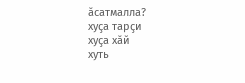ӑсатмалла?
хуҫа тарҫи
хуҫа хӑй
хуть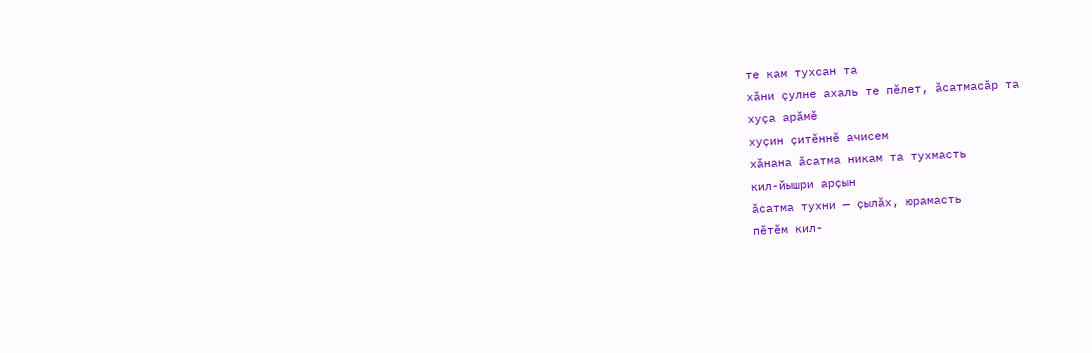те кам тухсан та
хӑни ҫулне ахаль те пӗлет, ӑсатмасӑр та
хуҫа арӑмӗ
хуҫин ҫитӗннӗ ачисем
хӑнана ӑсатма никам та тухмасть
кил-йышри арҫын
ӑсатма тухни — ҫылӑх, юрамасть
пӗтӗм кил-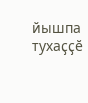йышпа тухаҫҫӗ